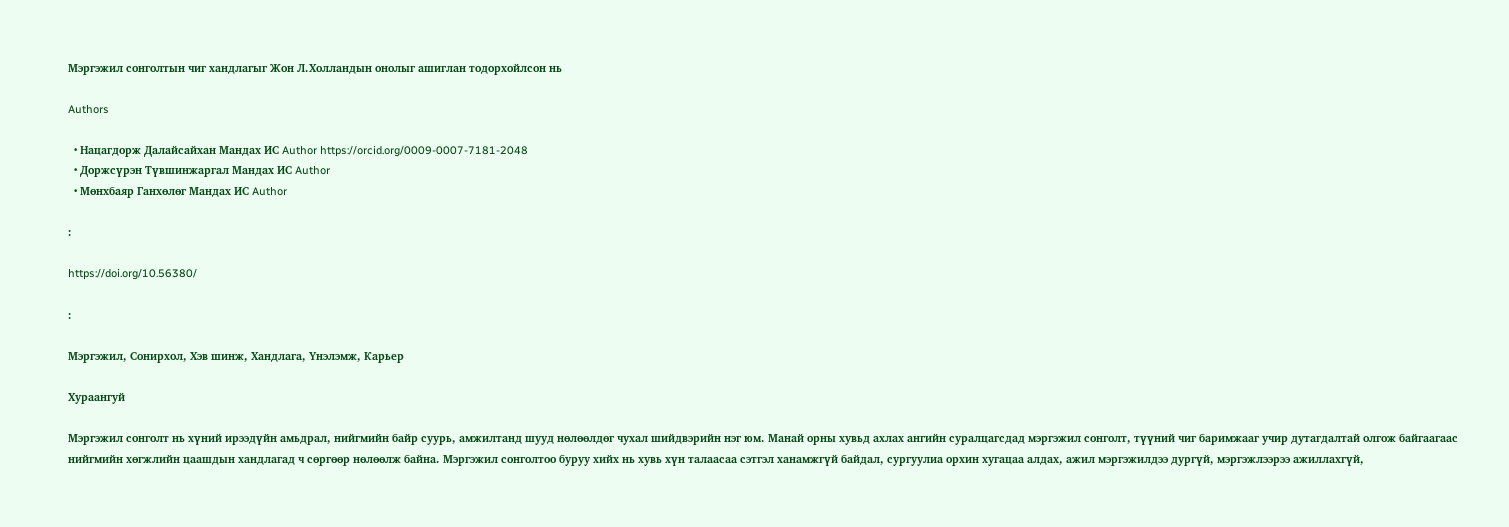Мэргэжил сонголтын чиг хандлагыг Жон Л.Холландын онолыг ашиглан тодорхойлсон нь

Authors

  • Нацагдорж Далайсайхан Мандах ИС Author https://orcid.org/0009-0007-7181-2048
  • Доржсүрэн Түвшинжаргал Мандах ИС Author
  • Мөнхбаяр Ганхөлөг Мандах ИС Author

:

https://doi.org/10.56380/

:

Мэргэжил, Сонирхол, Хэв шинж, Хандлага, Үнэлэмж, Карьер

Хураангуй

Мэргэжил сонголт нь хүний ирээдүйн амьдрал, нийгмийн байр суурь, амжилтанд шууд нөлөөлдөг чухал шийдвэрийн нэг юм. Манай орны хувьд ахлах ангийн суралцагсдад мэргэжил сонголт, түүний чиг баримжааг учир дутагдалтай олгож байгаагаас нийгмийн хөгжлийн цаашдын хандлагад ч сөргөөр нөлөөлж байна. Мэргэжил сонголтоо буруу хийх нь хувь хүн талаасаа сэтгэл ханамжгүй байдал, сургуулиа орхин хугацаа алдах, ажил мэргэжилдээ дургүй, мэргэжлээрээ ажиллахгүй,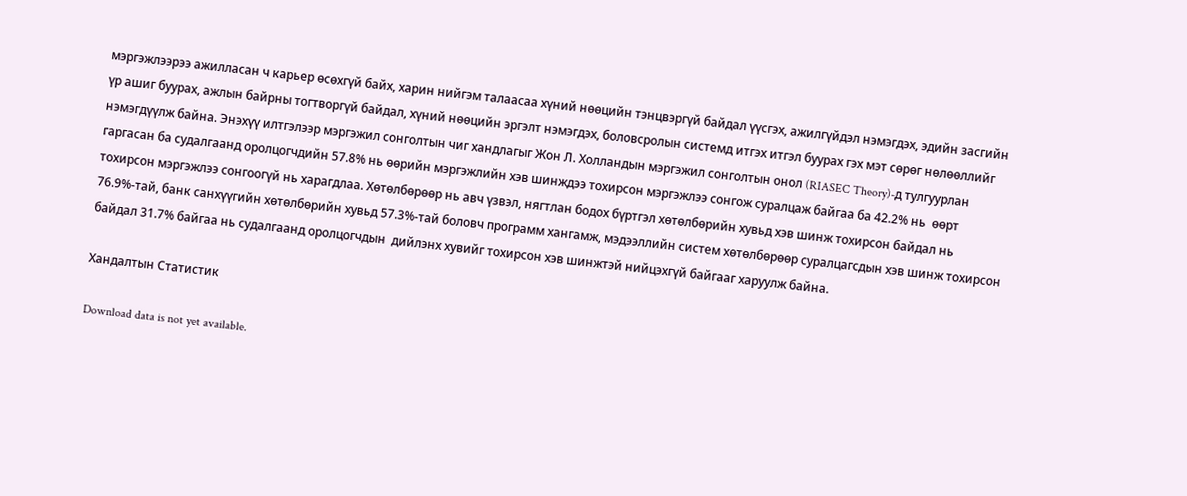мэргэжлээрээ ажилласан ч карьер өсөхгүй байх, харин нийгэм талаасаа хүний нөөцийн тэнцвэргүй байдал үүсгэх, ажилгүйдэл нэмэгдэх, эдийн засгийн үр ашиг буурах, ажлын байрны тогтворгүй байдал, хүний нөөцийн эргэлт нэмэгдэх, боловсролын системд итгэх итгэл буурах гэх мэт сөрөг нөлөөллийг нэмэгдүүлж байна. Энэхүү илтгэлээр мэргэжил сонголтын чиг хандлагыг Жон Л. Холландын мэргэжил сонголтын онол (RIASEC Theory)-д тулгуурлан гаргасан ба судалгаанд оролцогчдийн 57.8% нь өөрийн мэргэжлийн хэв шинждээ тохирсон мэргэжлээ сонгож суралцаж байгаа ба 42.2% нь  өөрт тохирсон мэргэжлээ сонгоогүй нь харагдлаа. Хөтөлбөрөөр нь авч үзвэл, нягтлан бодох бүртгэл хөтөлбөрийн хувьд хэв шинж тохирсон байдал нь 76.9%-тай, банк санхүүгийн хөтөлбөрийн хувьд 57.3%-тай боловч программ хангамж, мэдээллийн систем хөтөлбөрөөр суралцагсдын хэв шинж тохирсон байдал 31.7% байгаа нь судалгаанд оролцогчдын  дийлэнх хувийг тохирсон хэв шинжтэй нийцэхгүй байгааг харуулж байна.

Хандалтын Статистик

Download data is not yet available.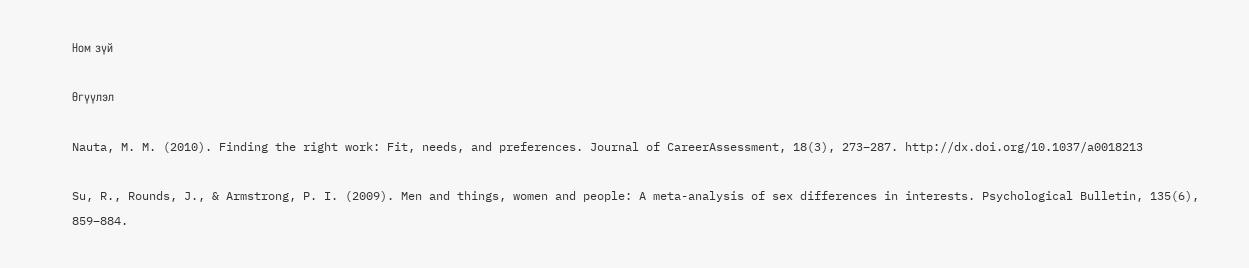Ном зүй

Өгүүлэл

Nauta, M. M. (2010). Finding the right work: Fit, needs, and preferences. Journal of CareerAssessment, 18(3), 273–287. http://dx.doi.org/10.1037/a0018213

Su, R., Rounds, J., & Armstrong, P. I. (2009). Men and things, women and people: A meta-analysis of sex differences in interests. Psychological Bulletin, 135(6), 859–884.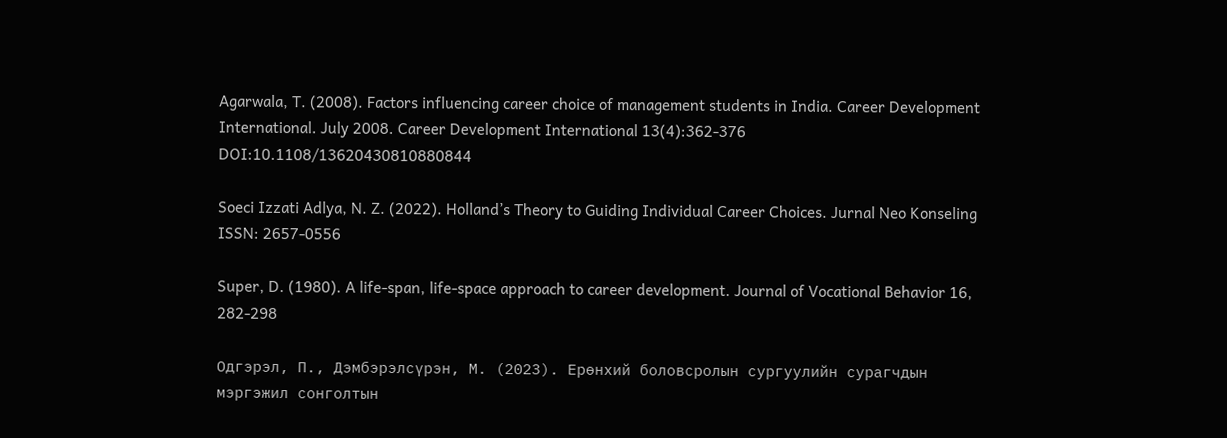Agarwala, T. (2008). Factors influencing career choice of management students in India. Career Development International. July 2008. Career Development International 13(4):362-376 DOI:10.1108/13620430810880844

Soeci Izzati Adlya, N. Z. (2022). Holland’s Theory to Guiding Individual Career Choices. Jurnal Neo Konseling ISSN: 2657-0556

Super, D. (1980). A life-span, life-space approach to career development. Journal of Vocational Behavior 16, 282-298

Одгэрэл, П., Дэмбэрэлсүрэн, М. (2023). Ерөнхий боловсролын сургуулийн сурагчдын мэргэжил сонголтын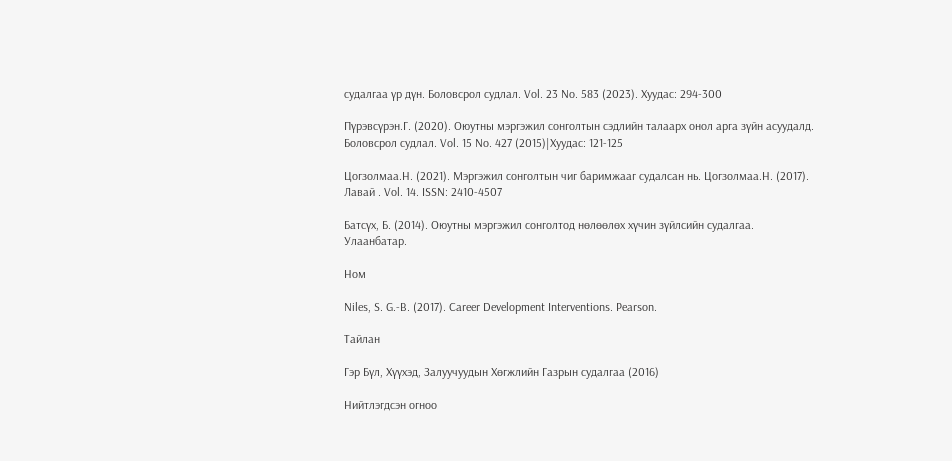судалгаа үр дүн. Боловсрол судлал. Vol. 23 No. 583 (2023). Хуудас: 294-300

Пүрэвсүрэн.Г. (2020). Оюутны мэргэжил сонголтын сэдлийн талаарх онол арга зүйн асуудалд. Боловсрол судлал. Vol. 15 No. 427 (2015)|Хуудас: 121-125

Цогзолмаа.Н. (2021). Мэргэжил сонголтын чиг баримжааг судалсан нь. Цогзолмаа.Н. (2017). Лавай . Vol. 14. ISSN: 2410-4507

Батсүх, Б. (2014). Оюутны мэргэжил сонголтод нөлөөлөх хүчин зүйлсийн судалгаа. Улаанбатар.

Ном

Niles, S. G.-B. (2017). Career Development Interventions. Pearson.

Тайлан

Гэр Бүл, Хүүхэд, Залуучуудын Хөгжлийн Газрын судалгаа (2016)

Нийтлэгдсэн огноо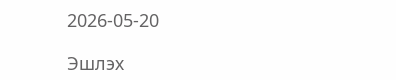2026-05-20

Эшлэх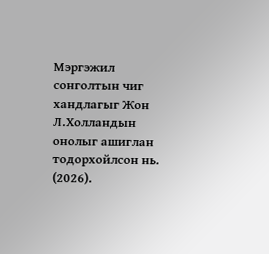Мэргэжил сонголтын чиг хандлагыг Жон Л.Холландын онолыг ашиглан тодорхойлсон нь. (2026).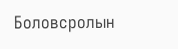Боловсролын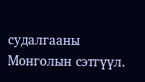судалгааны Монголын сэтгүүл.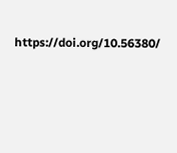https://doi.org/10.56380/